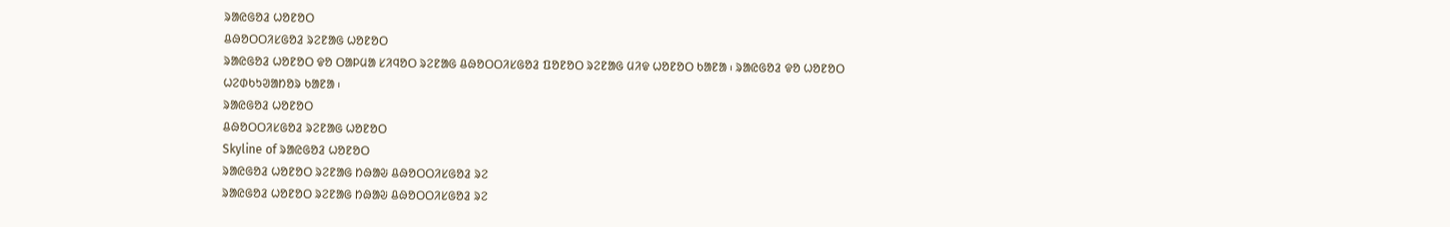ᱨᱟᱭᱜᱚᱲ ᱦᱚᱱᱚᱛ
ᱪᱷᱚᱛᱛᱤᱥᱜᱚᱲ ᱨᱮᱱᱟᱜ ᱦᱚᱱᱚᱛ
ᱨᱟᱭᱜᱚᱲ ᱦᱚᱱᱚᱛ ᱫᱚ ᱛᱟᱞᱢᱟ ᱥᱤᱧᱚᱛ ᱨᱮᱱᱟᱜ ᱪᱷᱚᱛᱛᱤᱥᱜᱚᱲ ᱯᱚᱱᱚᱛ ᱨᱮᱱᱟᱜ ᱢᱤᱫ ᱦᱚᱱᱚᱛ ᱠᱟᱱᱟ ᱾ ᱨᱟᱭᱜᱚᱲ ᱫᱚ ᱦᱚᱱᱚᱛ ᱦᱮᱰᱠᱩᱣᱟᱴᱚᱨ ᱠᱟᱱᱟ ᱾
ᱨᱟᱭᱜᱚᱲ ᱦᱚᱱᱚᱛ
ᱪᱷᱚᱛᱛᱤᱥᱜᱚᱲ ᱨᱮᱱᱟᱜ ᱦᱚᱱᱚᱛ
Skyline of ᱨᱟᱭᱜᱚᱲ ᱦᱚᱱᱚᱛ
ᱨᱟᱭᱜᱚᱲ ᱦᱚᱱᱚᱛ ᱨᱮᱱᱟᱜ ᱴᱷᱟᱶ ᱪᱷᱚᱛᱛᱤᱥᱜᱚᱲ ᱨᱮ
ᱨᱟᱭᱜᱚᱲ ᱦᱚᱱᱚᱛ ᱨᱮᱱᱟᱜ ᱴᱷᱟᱶ ᱪᱷᱚᱛᱛᱤᱥᱜᱚᱲ ᱨᱮ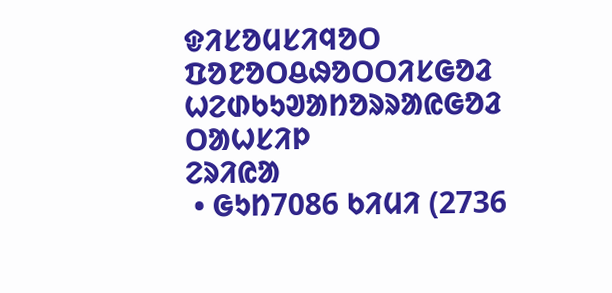ᱫᱤᱥᱚᱢᱥᱤᱧᱚᱛ
ᱯᱚᱱᱚᱛᱪᱷᱚᱛᱛᱤᱥᱜᱚᱲ
ᱦᱮᱰᱠᱩᱣᱟᱴᱚᱨᱨᱟᱭᱜᱚᱲ
ᱛᱟᱦᱥᱤᱞ
ᱮᱨᱤᱭᱟ
 • ᱜᱩᱴ7086 ᱠᱤᱢᱤ (2736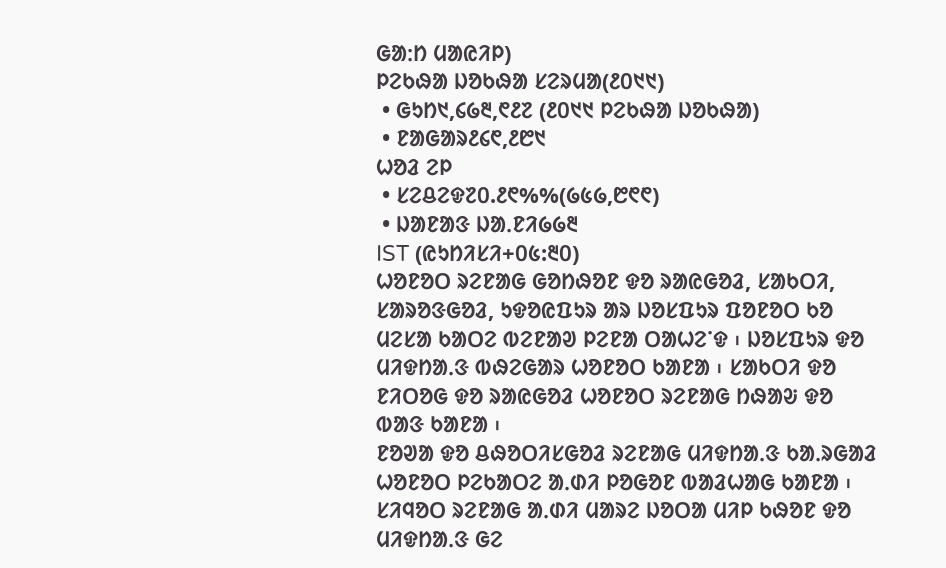ᱜᱟᱺᱴ ᱢᱟᱭᱤᱞ)
ᱞᱮᱠᱷᱟ ᱡᱚᱠᱷᱟ ᱥᱮᱨᱢᱟ(᱒᱐᱑᱑)
 • ᱜᱩᱴ᱑,᱔᱙᱓,᱖᱒᱗ (᱒᱐᱑᱑ ᱞᱮᱠᱷᱟ ᱡᱚᱠᱷᱟ)
 • ᱱᱟᱜᱟᱨ᱒᱔᱖,᱒᱘᱑
ᱦᱚᱲ ᱮᱞ
 • ᱥᱮᱪᱮᱫ᱗᱐.᱒᱖%%(᱙᱕᱙,᱘᱖᱖)
 • ᱡᱟᱱᱟᱝ ᱡᱟᱹᱱᱤ᱙᱙᱓
IST (ᱭᱩᱴᱤᱥᱤ+᱐᱕:᱓᱐)
ᱦᱚᱱᱚᱛ ᱨᱮᱱᱟᱜ ᱜᱚᱴᱷᱚᱱ ᱫᱚ ᱨᱟᱭᱜᱚᱲ, ᱥᱟᱠᱛᱤ, ᱥᱟᱨᱚᱝᱜᱚᱲ, ᱩᱫᱚᱭᱯᱩᱨ ᱟᱨ ᱡᱚᱥᱯᱩᱨ ᱯᱚᱱᱚᱛ ᱠᱚ ᱢᱮᱥᱟ ᱠᱟᱛᱮ ᱵᱮᱱᱟᱣ ᱞᱮᱱᱟ ᱛᱟᱦᱮᱸᱫ ᱾ ᱡᱚᱥᱯᱩᱨ ᱫᱚ ᱢᱤᱫᱴᱟᱹᱝ ᱵᱷᱮᱜᱟᱨ ᱦᱚᱱᱚᱛ ᱠᱟᱱᱟ ᱾ ᱥᱟᱠᱛᱤ ᱫᱚ ᱱᱤᱛᱚᱜ ᱫᱚ ᱨᱟᱭᱜᱚᱲ ᱦᱚᱱᱚᱛ ᱨᱮᱱᱟᱜ ᱴᱷᱟᱶ ᱫᱚ ᱵᱟᱝ ᱠᱟᱱᱟ ᱾
ᱱᱚᱣᱟ ᱫᱚ ᱪᱷᱚᱛᱤᱥᱜᱚᱲ ᱨᱮᱱᱟᱜ ᱢᱤᱫᱴᱟᱹᱝ ᱠᱟᱹᱨᱜᱟᱲ ᱦᱚᱱᱚᱛ ᱞᱮᱠᱟᱛᱮ ᱟᱹᱰᱤ ᱞᱚᱜᱚᱱ ᱵᱟᱲᱦᱟᱜ ᱠᱟᱱᱟ ᱾ ᱥᱤᱧᱚᱛ ᱨᱮᱱᱟᱜ ᱟᱹᱰᱤ ᱢᱟᱨᱮ ᱡᱚᱛᱟ ᱢᱤᱞ ᱠᱷᱚᱱ ᱫᱚ ᱢᱤᱫᱴᱟᱹᱝ ᱜᱮ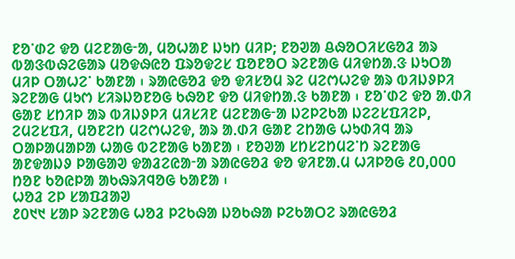ᱱᱚᱸᱰᱮ ᱫᱚ ᱢᱮᱱᱟᱜᱼᱟ, ᱢᱚᱦᱟᱱ ᱡᱩᱴ ᱢᱤᱞ; ᱱᱚᱣᱟ ᱪᱷᱚᱛᱤᱥᱜᱚᱲ ᱟᱨ ᱵᱟᱝᱵᱷᱮᱜᱟᱨ ᱢᱚᱫᱷᱭᱚ ᱯᱨᱚᱫᱮᱥ ᱯᱚᱱᱚᱛ ᱨᱮᱱᱟᱜ ᱢᱤᱫᱴᱟᱹᱝ ᱡᱩᱛᱟ ᱢᱤᱞ ᱛᱟᱦᱮᱸ ᱠᱟᱱᱟ ᱾ ᱨᱟᱭᱜᱚᱲ ᱫᱚ ᱫᱤᱥᱚᱢ ᱨᱮ ᱢᱮᱬᱦᱮᱫ ᱟᱨ ᱵᱤᱡᱽᱞᱤ ᱨᱮᱱᱟᱜ ᱢᱩᱬ ᱥᱤᱨᱡᱚᱱᱚᱜ ᱠᱷᱚᱱ ᱫᱚ ᱢᱤᱫᱴᱟᱹᱝ ᱠᱟᱱᱟ ᱾ ᱱᱚᱸᱰᱮ ᱫᱚ ᱟᱹᱰᱤ ᱜᱟᱱ ᱥᱴᱤᱞ ᱟᱨ ᱵᱤᱡᱽᱞᱤ ᱢᱤᱥᱤᱱ ᱢᱮᱱᱟᱜᱼᱟ ᱡᱮᱞᱮᱠᱟ ᱡᱮᱮᱥᱯᱤᱮᱞ, ᱮᱢᱮᱥᱯᱤ, ᱢᱚᱱᱮᱴ ᱢᱮᱬᱦᱮᱫ, ᱟᱨ ᱟᱹᱰᱤ ᱜᱟᱱ ᱮᱴᱟᱜ ᱦᱩᱰᱤᱧ ᱟᱨ ᱛᱟᱞᱟᱢᱟᱞᱟ ᱦᱟᱜ ᱵᱮᱱᱟᱜ ᱠᱟᱱᱟ ᱾ ᱱᱚᱣᱟ ᱥᱴᱥᱮᱴᱢᱮᱸᱴ ᱨᱮᱱᱟᱜ ᱟᱱᱫᱟᱡᱽ ᱞᱟᱜᱟᱣ ᱫᱟᱲᱮᱭᱟᱼᱟ ᱨᱟᱭᱜᱚᱲ ᱫᱚ ᱫᱤᱱᱟᱹᱢ ᱦᱤᱞᱚᱜ ᱒᱐,᱐᱐᱐ ᱴᱚᱱ ᱠᱚᱭᱞᱟ ᱟᱠᱷᱨᱤᱧᱚᱜ ᱠᱟᱱᱟ ᱾
ᱦᱚᱲ ᱮᱞ ᱥᱟᱯᱲᱟᱣ
᱒᱐᱑᱑ ᱥᱟᱞ ᱨᱮᱱᱟᱜ ᱦᱚᱲ ᱞᱮᱠᱷᱟ ᱡᱚᱠᱷᱟ ᱞᱮᱠᱟᱛᱮ ᱨᱟᱭᱜᱚᱲ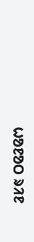ᱦᱚᱱᱚᱛ ᱨᱤᱱ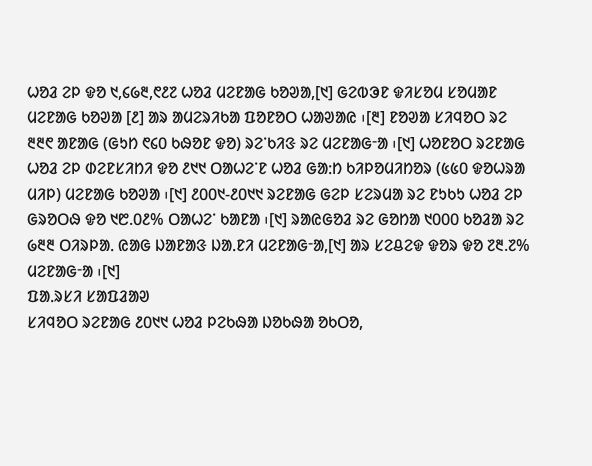ᱦᱚᱲ ᱮᱞ ᱫᱚ ᱑,᱔᱙᱓,᱖᱒᱗ ᱦᱚᱲ ᱢᱮᱱᱟᱜ ᱠᱚᱣᱟ,[᱑] ᱜᱮᱵᱳᱱ ᱫᱤᱥᱚᱢ ᱥᱚᱢᱟᱱ ᱢᱮᱱᱟᱜ ᱠᱚᱣᱟ [᱒] ᱟᱨ ᱟᱢᱮᱨᱤᱠᱟ ᱯᱚᱱᱚᱛ ᱦᱟᱣᱟᱭ ᱾[᱓] ᱱᱚᱣᱟ ᱥᱤᱧᱚᱛ ᱨᱮ ᱓᱓᱖ ᱟᱱᱟᱜ (ᱜᱩᱴ ᱖᱔᱐ ᱠᱷᱚᱱ ᱫᱚ) ᱨᱮᱸᱠᱤᱝ ᱨᱮ ᱢᱮᱱᱟᱜᱼᱟ ᱾[᱑] ᱦᱚᱱᱚᱛ ᱨᱮᱱᱟᱜ ᱦᱚᱲ ᱮᱞ ᱰᱮᱱᱥᱤᱴᱤ ᱫᱚ ᱒᱑᱑ ᱛᱟᱦᱮᱸᱱ ᱦᱚᱲ ᱜᱟᱺᱴ ᱠᱤᱞᱚᱢᱤᱴᱚᱨ (᱕᱕᱐ ᱫᱚᱦᱨᱟ ᱢᱤᱞ) ᱢᱮᱱᱟᱜ ᱠᱚᱣᱟ ᱾[᱑] ᱒᱐᱐᱑-᱒᱐᱑᱑ ᱨᱮᱱᱟᱜ ᱜᱮᱞ ᱥᱮᱨᱢᱟ ᱨᱮ ᱱᱩᱠᱩ ᱦᱚᱲ ᱮᱞ ᱜᱨᱚᱛᱷ ᱫᱚ ᱑᱘.᱐᱒% ᱛᱟᱦᱮᱸ ᱠᱟᱱᱟ ᱾[᱑] ᱨᱟᱭᱜᱚᱲ ᱨᱮ ᱜᱚᱴᱟ ᱑᱐᱐᱐ ᱠᱚᱲᱟ ᱨᱮ ᱙᱓᱓ ᱛᱤᱨᱞᱟᱹ ᱭᱟᱜ ᱡᱟᱱᱟᱝ ᱡᱟᱹᱱᱤ ᱢᱮᱱᱟᱜᱼᱟ,[᱑] ᱟᱨ ᱥᱮᱪᱮᱫ ᱫᱚᱨ ᱫᱚ ᱗᱓.᱗% ᱢᱮᱱᱟᱜᱼᱟ ᱾[᱑]
ᱯᱟᱹᱨᱥᱤ ᱥᱟᱯᱲᱟᱣ
ᱥᱤᱧᱚᱛ ᱨᱮᱱᱟᱜ ᱒᱐᱑᱑ ᱦᱚᱲ ᱞᱮᱠᱷᱟ ᱡᱚᱠᱷᱟ ᱚᱠᱛᱚ,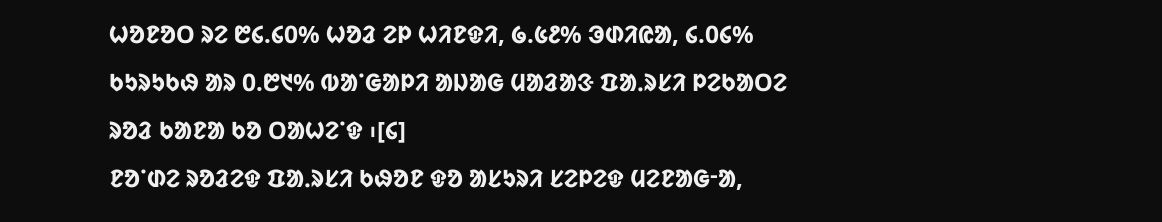ᱦᱚᱱᱚᱛ ᱨᱮ ᱘᱔.᱔᱐% ᱦᱚᱲ ᱮᱞ ᱦᱤᱱᱫᱤ, ᱙.᱕᱒% ᱳᱰᱤᱭᱟ, ᱔.᱐᱔% ᱠᱩᱨᱩᱠᱷ ᱟᱨ ᱐.᱘᱑% ᱵᱟᱸᱜᱟᱞᱤ ᱟᱡᱟᱜ ᱢᱟᱲᱟᱝ ᱯᱟᱹᱨᱥᱤ ᱞᱮᱠᱟᱛᱮ ᱨᱚᱲ ᱠᱟᱱᱟ ᱠᱚ ᱛᱟᱦᱮᱸᱫ ᱾[᱔]
ᱱᱚᱸᱰᱮ ᱨᱚᱲᱮᱫ ᱯᱟᱹᱨᱥᱤ ᱠᱷᱚᱱ ᱫᱚ ᱟᱥᱩᱨᱤ ᱥᱮᱞᱮᱫ ᱢᱮᱱᱟᱜᱼᱟ,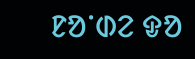ᱱᱚᱸᱰᱮ ᱫᱚ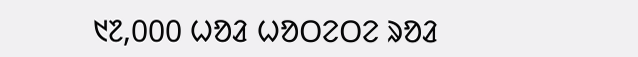᱑᱗,᱐᱐᱐ ᱦᱚᱲ ᱦᱚᱛᱮᱛᱮ ᱨᱚᱲ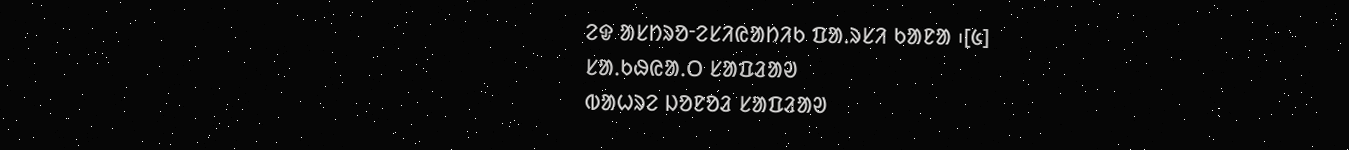ᱮᱫ ᱟᱥᱴᱨᱚᱼᱮᱥᱤᱭᱟᱴᱤᱠ ᱯᱟᱹᱨᱥᱤ ᱠᱟᱱᱟ ᱾[᱕]
ᱥᱟᱹᱠᱷᱭᱟᱹᱛ ᱥᱟᱯᱲᱟᱣ
ᱵᱟᱦᱨᱮ ᱡᱚᱱᱚᱲ ᱥᱟᱯᱲᱟᱣ